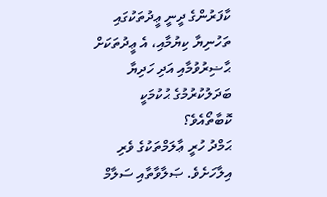ކާފަރުންގެ ދީނީ ޢީދުތަކުގައި ތަހުނިޔާ ކިޔުމާއި، އެ ޢީދުތަކަށް ޙާޟިރުވުމާއި އަދި ހަދިޔާ ބަދަލުކުރުމުގެ ޙުކުމަކީ ކޮބާތޯއެވެ؟
ޙަމްދު ހުރީ ޢާލަމްތަކުގެ ވެރި އިލާހަށެވެ. ޞަލާވާތާއި ސަލާމް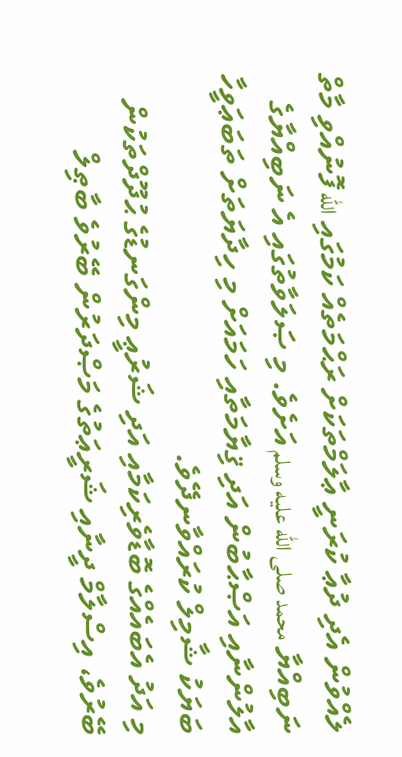ލެއްވުން އެދި ދުޢާ ކުރަނީ ޢާލަމްތަކަށް ރަޙްމަތެއް ކަމުގައި الله ފޮނުއްވި މާތް ނަބިއްޔާ محمد صلى الله عليه وسلم އަށެވެ. މި ޞަލަވާތުގައި އެ ނަބިއްޔާގެ އާލުންނާއި އަޞްޙާބުން އަދި ޤިޔާމަތާއި ހަމައަށް މި ހިދާޔަތަށް ތަބަޢަވީހާ ބަޔަކު ޝާމިލް ކުރައްވާނދޭވެ.
މި އަދު އެބައެއްގެ ބޮޑާވެރިކަމާއި އަދި ޝަރުޢީ މިންގަނޑުގެ ޙުދޫދްތަކުން ބޭރުވެ، އިސްލާމް ދީނާއި ޝަރީޢަތުގެ މަޞްދަރުން ބޭރުވެ ބާޠިލް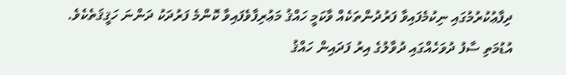ދިފާޢުކުރުމުގައި ނިކުމެފައިވާ ފަރުދުންތަކެއް ވާކަމީ ހައްޤު މަޢުރިފާވެފައިވާ ކޮންމެ ފަރުދަކު ދަންނަ ހަޤީޤަތެކެވެ. އުޑުމަތި ސާފު ދުވަހެއްގައި ދުވާލުގެ އިރު ފަދައިން ހައްޤު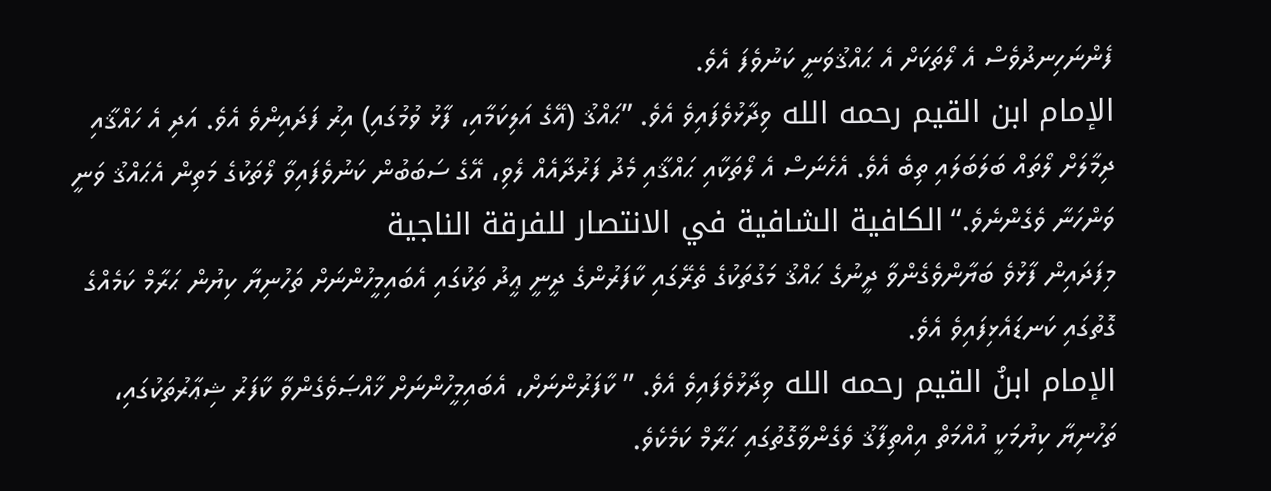ފެންނަހިނދުވެސް އެ ލޯތަކަށް އެ ޙައްޤުވަނީ ކަނުވެފަ އެވެ.
الإمام ابن القيم رحمه الله ވިދާޅުވެފައިވެ އެވެ. ”ޙައްޤު (އޭގެ އަލިކަމާއި، ފާޅު ވުމުގައި) އިރު ފަދައިންވެ އެވެ. އަދި އެ ހައްޤާއި ދިމާލަށް ލޯތައް ބަލަބަލައި ތިބެ އެވެ. އެހެނަސް އެ ލޯތަކާއި ޙައްޤާއި މެދު ފަރުދާއެއް ލެވި، އޭގެ ސަބަބުން ކަނުވެފައިވާ ލޯތަކުގެ މަތިން އެޙައްޤު ވަނީ ވަންހަނާ ވެގެންނެވެ.“ الكافية الشافية في الانتصار للفرقة الناجية
މިފަދައިން ފާޅުވެ ބަޔާންވެގެންވާ ދީނުގެ ޙައްޤު މަގުތަކުގެ ތެރޭގައި ކާފަރުންގެ ދީނީ ޢީދު ތަކުގައި އެބައިމީހުންނަށް ތަހުނިޔާ ކިޔުން ޙަރާމް ކަމެއްގެ ގޮތުގައި ކަނޑައެޅިފައިވެ އެވެ.
الإمام ابنُ القيم رحمه الله ވިދާޅުވެފައިވެ އެވެ. ” ކާފަރުންނަށް، އެބައިމީހުންނަށް ޚާއްޞަވެގެންވާ ކާފަރު ޝިޢާރުތަކުގައި، ތަހުނިޔާ ކިޔުމަކީ އުއްމަތް އިއްތިފާޤު ވެގެންވާގޮތުގައި ޙަރާމް ކަމެކެވެ.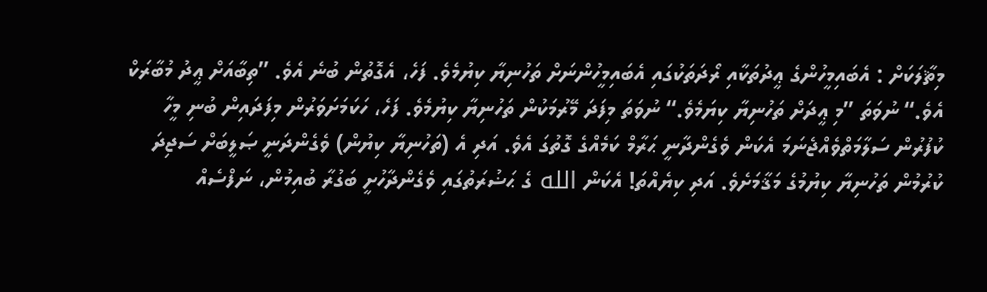މިޘާލަކަށް : އެބައިމީހުންގެ ޢީދުތަކާއި ރޯދަތަކުގައި އެބައިމީހުންނަށް ތަހުނިޔާ ކިޔުމެވެ. ފަހެ، އެގޮތުން ބުނެ އެވެ. ”ތިބާއަށް ޢީދު މުބާރަކް އެވެ.“ ނުވަތަ ”މި ޢީދަށް ތަހުނިޔާ ކިޔަމެވެ.“ ނުވަތަ މިފަދަ މޭރުމަކުން ތަހުނިޔާ ކިޔުމެވެ. ފަހެ، ހަކަމަށަވަރުން މިފަދައިން ބުނި މީހާ ކުފުރުން ސަލާމަތްވެއްޖެނަމަ އެކަން ވެގެންދާނީ ޙަރާމް ކަމެއްގެ ގޮތުގަ އެވެ. އަދި އެ (ތަހުނިޔާ ކިޔުން) ވެގެންދަނީ ޞަލީބަށް ސަޖިދަ ކުރުމުން ތަހުނިޔާ ކިޔުމުގެ މަޤާމަށެވެ. އަދި ކިޔެއްތަ! އެކަން الله ގެ ޙަޟުރަތުގައި ވެގެންދާހުށީ ބަގުރާ ބުއިމުން، ނަފްސެއް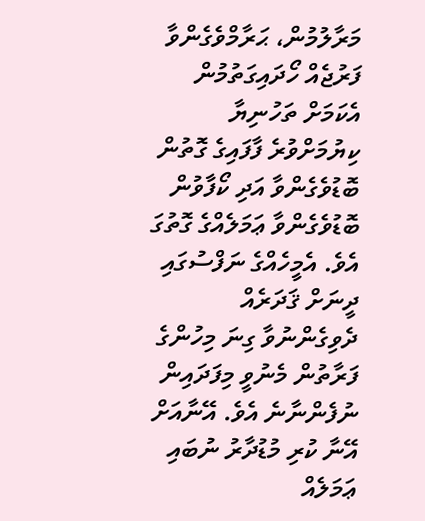މަރާލުމުން، ޙަރާމްވެގެންވާ ފަރުޖެއް ހޯދައިގަތުމުން އެކަމަށް ތަހުނިޔާ ކިޔުމަށްވުރެ ފާފައިގެ ގޮތުން ބޮޑުވެގެންވާ އަދި ކޯފާވުން ބޮޑުވެގެންވާ ޢަމަލެއްގެ ގޮތުގަ އެވެ. އެމީހެއްގެ ނަފްސުގައި ދީނަށް ޤަދަރެއް ދެވިގެންނުވާ ގިނަ މިހުންގެ ފަރާތުން މެނުވީ މިފަދައިން ނުފެންނާނެ އެވެ. އޭނާއަށް އޭނާ ކުރި މުޑުދާރު ނުބައި ޢަމަލެއް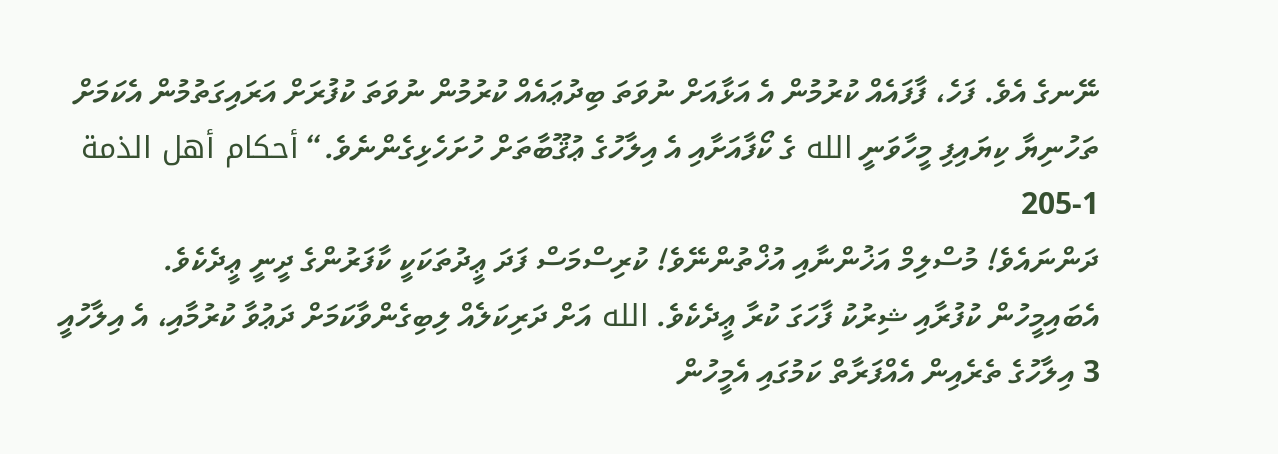ނޭނގެ އެވެ. ފަހެ، ފާފައެއް ކުރުމުން އެ އަޅާއަށް ނުވަތަ ބިދުޢައެއް ކުރުމުން ނުވަތަ ކުފުރަށް އަރައިގަތުމުން އެކަމަށް ތަހުނިޔާ ކިޔައިފި މީހާވަނީ الله ގެ ކޯފާއަށާއި އެ އިލާހުގެ ޢުޤޫބާތަށް ހުށަހެޅިގެންނެވެ.“ أحكام أهل الذمة 1-205
ދަންނައެވެ! މުސްލިމް އަޚުންނާއި އުޚްތުންނޭވެ! ކުރިސްމަސް ފަދަ ޢީދުތަކަކީ ކާފަރުންގެ ދީނީ ޢީދެކެވެ. އެބައިމީހުން ކުފުރާއި ޝިރުކު ފާހަގަ ކުރާ ޢީދެކެވެ. الله އަށް ދަރިކަލެއް ލިބިގެންވާކަމަށް ދަޢުވާ ކުރުމާއި، އެ އިލާހުއީ 3 އިލާހުގެ ތެރެއިން އެއްފަރާތް ކަމުގައި އެމީހުން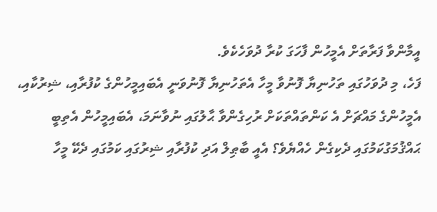އީމާންވާ ފަރާތަށް އެމީހުން ފާހަގަ ކުރާ ދުވަހެކެވެ.
ފަހެ، މި ދުވަހުގައި ތަހުނިޔާ ފޮނުވާ މީހާ އެތަހުނިޔާ ފޮނުވަނީ އެބައިމީހުންގެ ކުފުރާއި، ޝިރުކާއި، އެމީހުންގެ މައްޗަށް އެ ކަންތައްތަކަށް ރުހިގެންވާ ޙާލުގައި ނުވާނަމަ، އެބައިމީހުން އެތިބީ ޙައްޤުމަގުކަމުގައި ދެކިގެން ހެއްޔެވެ؟ އެއީ ބާޠިލް އަދި ކުފުރާއި ޝިރުގައި ކަމުގައި ދެކޭ މީހާ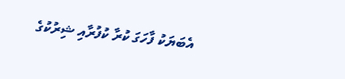އެބަޔަކު ފާހަގަ ކުރާ ކުފުރާއި ޝިރުކުގެ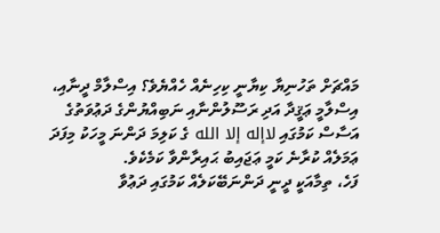މައްޗަށް ތަހުނިޔާ ކިޔާނީ ކިހިނެއް ހެއްޔެވެ؟ އިސްލާމް ދީނާއި، އިސްލާމީ ޢަޤީދާ އަދި ރަސޫލުންނާއި ނަބިއްޔުންގެ ދަޢުވަތުގެ އަސާސް ކަމުގައި لاإله إلا الله ގެ ކަލިމަ ދަންނަ މީހަކު މިފަދަ ޢަމަލެއް ކުރާނެ ކަމީ ޢަޖައިބު ޙައިރާންވާ ކަމެކެވެ.
ފަހެ، ތިމާއަކީ ދީނީ ދަންނަބޭކަލެއް ކަމުގައި ދަޢުވާ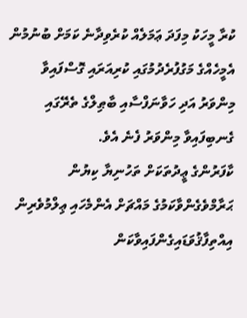ކުރާ މީހަކު މިފަދަ ޢަމަލެއް ކުރެވިދާނެ ކަމަށް ބުނުމުން އެމީހެއްގެ މަގުފުރެދުމުގައި ކުރިއަރައި ގޮސްފައިވާ މިންވަރު އަދި ހަވާނަފްސާއި ބާޠިލްގެ ތެރޭގައި ގެނބިފައިވާ މިންވަރު ފެނެ އެވެ.
ކާފަރުންގެ ޢީދުތަކަށް ތަހުނިޔާ ކިޔުން ޙަރާމްވެގެންވާކަމުގެ މައްޗަށް އެންމެހައި ޢިލްމުވެރިން އިއްތިފާޤުވަޑައިގެންފައިވާކަން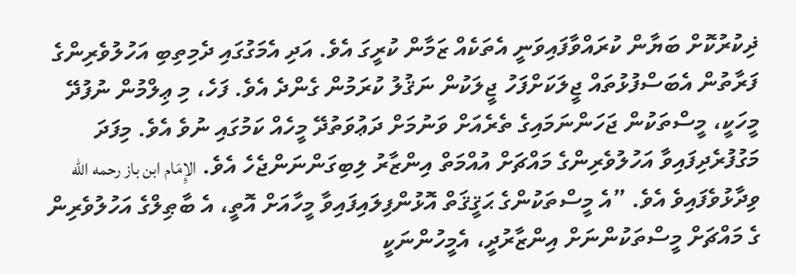ޛިކުރުކޮށް ބަޔާން ކުރައްވާފައިވަނީ އެތަކެއް ޒަމާން ކުރީގަ އެވެ. އަދި އެމަގުގައި ދެމިތިބި އަހުލުވެރިންގެ ފަރާތުން އެބަސްފުޅުތައް ޖީލަކަށްފަހު ޖީލަކުން ނަޤުލު ކުރަމުން ގެންދެ އެވެ. ފަހެ، މި ޢިލްމުން ނުފުދޭ މީހަކީ، މީސްތަކުން ޖަހަންނަމައިގެ ތެރެއަށް ވަނުމަށް ދަޢުވަތުދޭ މީހެއް ކަމުގައި ނުވެ އެވެ. މިފަދަ މަގުފުރެދިފައިވާ އަހުލުވެރިންގެ މައްޗަށް އުއްމަތް އިންޒާރު ލިބިގަންނަންޖެހެ އެވެ. الإِمَام ابن باز رحمه الله ވިދާޅުވެފައިވެ އެވެ. ”އެ މީސްތަކުންގެ ޙަޤީޤަތް އޮޅުންފިލައިފައިވާ މީހާއަށް އޮތީ، އެ ބާޠިލްގެ އަހުލުވެރިން ގެ މައްޗަށް މީސްތަކުންނަށް އިންޒާރުދީ، އެމީހުންނަކީ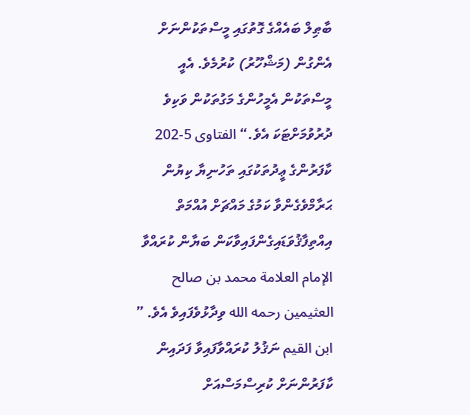ބާޠިލް ބައެއްގެ ގޮތުގައި މީސްތަކުންނަށް އެންގުން (މަޝްހޫރު) ކުރުމެވެ. އެއީ މީސްތަކުން އެމީހުންގެ މަގުތަކުން ވަކިވެ ދުރުވުމަށްޓަކަ އެވެ.“ الفتاوى 5-202
ކާފަރުންގެ ޢީދުތަކުގައި ތަހުނިޔާ ކިޔުން ޙަރާމްވެގެންވާ ކަމުގެ މައްޗަށް އުއްމަތް އިއްތިފާޤުވަޑައިގެންފައިވާކަން ބަޔާން ކުރައްވާ الإمام العلامة محمد بن صالح العثيمين رحمه الله ވިދާޅުވެފައިވެ އެވެ. ” ابن القيم ނަޤުލު ކުރައްވާފައިވާ ފަދައިން ކާފަރުންނަށް ކުރިސްމަސްއަށް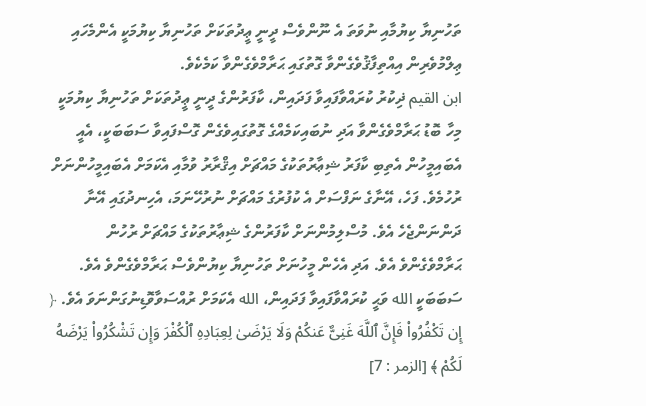ތަހުނިޔާ ކިޔުމާއި ނުވަތަ އެ ނޫންވެސް ދީނީ ޢީދުތަކަށް ތަހުނިޔާ ކިޔުމަކީ އެންމެހައި ޢިލްމުވެރިން އިއްތިފާޤުވެގެންވާ ގޮތުގައި ޙަރާމްވެގެންވާ ކަމެކެވެ.
ابن القيم ޛިކުރު ކުރައްވާފައިވާ ފަދައިން، ކާފަރުންގެ ދީނީ ޢީދުތަކަށް ތަހުނިޔާ ކިޔުމަކީ މިހާ ބޮޑު ޙަރާމްވެގެންވާ އަދި ނުބައިކަމެއްގެ ގޮތުގައިވެގެން ގޮސްފައިވާ ސަބަބަކީ، އެއީ އެބައިމީހުން އެތިބި ކާފަރު ޝިޢާރުތަކުގެ މައްޗަށް އިޤްރާރު ވުމާއި އެކަމަށް އެބައިމީހުންނަށް ރުހުމެވެ. ފަހެ، އޭނާގެ ނަފްސަށް އެ ކުފުރުގެ މައްޗަށް ނުރުހޭނަމަ، އެހިނދުގައި އޭނާ ދަންނަންޖެހެ އެވެ. މުސްލިމުންނަށް ކާފަރުންގެ ޝިޢާރުތަކުގެ މައްޗަށް ރުހުން ޙަރާމްވެގެންވެ އެވެ. އަދި އެހެން މީހުނަށް ތަހުނިޔާ ކިޔުންވެސް ޙަރާމްވެގެންވެ އެވެ. ސަބަބަކީ الله ވަޙީ ކުރައްވާފައިވާ ފަދައިން، الله އެކަމަށް ރުއްސަވާވޮޑިނުގަންނަވަ އެވެ. ﴿ إِن تَكْفُرُواْ فَإِنَّ ٱللَّهَ غَنِىٌّ عَنكُمْ وَلَا يَرْضَىٰ لِعِبَادِهِ ٱلْكُفْرَ وَإِن تَشْكُرُواْ يَرْضَهُ لَكُمْ ﴾ [الزمر : 7]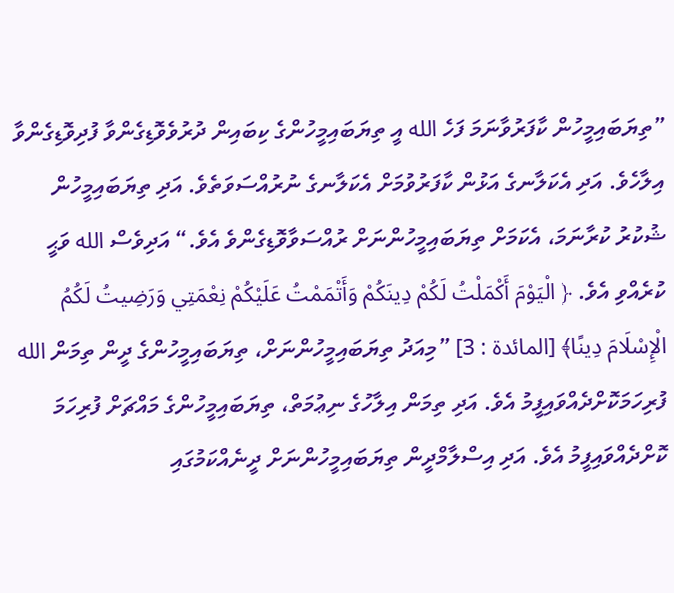”ތިޔަބައިމީހުން ކާފަރުވާނަމަ ފަހެ الله އީ ތިޔަބައިމީހުންގެ ކިބައިން ދުރުވެވޮޑިގެންވާ ފުދިވޮޑިގެންވާ އިލާހެވެ. އަދި އެކަލާނގެ އަޅުން ކާފަރުވުމަށް އެކަލާނގެ ނުރުއްސަވަތެވެ. އަދި ތިޔަބައިމީހުން ޝުކުރު ކުރާނަމަ، އެކަމަށް ތިޔަބައިމީހުންނަށް ރުއްސަވާވޮޑިގެންވެ އެވެ.“ އަދިވެސް الله ވަޙީ ކުރެއްވި އެވެ. ﴿ الْيَوْمَ أَكْمَلْتُ لَكُمْ دِينَكُمْ وَأَتْمَمْتُ عَلَيْكُمْ نِعْمَتِي وَرَضِيتُ لَكُمُ الْإِسْلَامَ دِينًا﴾ [المائدة : 3] ”މިއަދު ތިޔަބައިމީހުންނަށް، ތިޔަބައިމީހުންގެ ދީން ތިމަން الله ފުރިހަމަކޮށްދެއްވައިފީމު އެވެ. އަދި ތިމަން އިލާހުގެ ނިޢުމަތް، ތިޔަބައިމީހުންގެ މައްޗަށް ފުރިހަމަ ކޮށްދެއްވައިފީމު އެވެ. އަދި އިސްލާމްދީން ތިޔަބައިމީހުންނަށް ދީނެއްކަމުގައި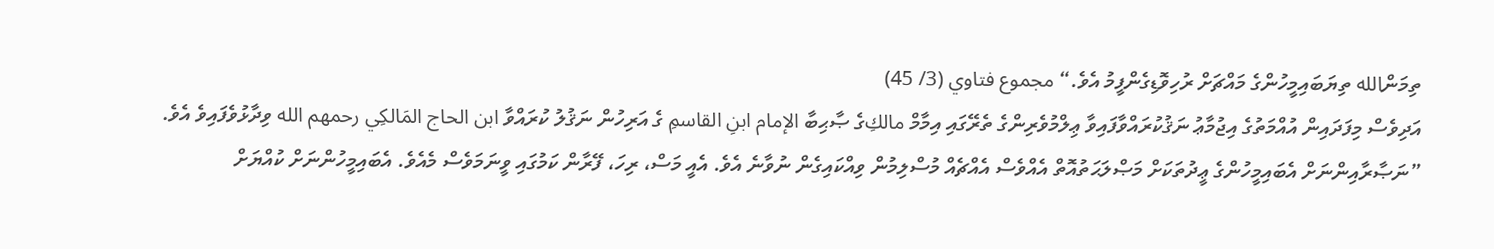ތިމަންالله ތިޔަބައިމީހުންގެ މައްޗަށް ރުހިވޮޑިގެންފީމު އެވެ.“ مجموع فتاوي (3/ 45)
އަދިވެސް މިފަދައިން އުއްމަތުގެ އިޖުމާޢު ނަޤުކުރައްވާފައިވާ ޢިލްމުވެރިންގެ ތެރޭގައި އިމާމް مالكِގެ ޞާޙިބާ الإمام ابنِ القاسمِ ގެ އަރިހުން ނަޤުލު ކުރައްވާ ابن الحاج المَالكِي رحمهم الله ވިދާޅުވެފައިވެ އެވެ. ”ނަޞާރާއިންނަށް އެބައިމީހުންގެ ޢީދުތަކަށް މަޞްލަޙަތުއޮތް އެއްވެސް އެއްޗެއް މުސްލިމުން ވިއްކައިގެން ނުވާނެ އެވެ. އެއީ މަސް، ރިހަ، ފޭރާން ކަމުގައި ވީނަމަވެސް މެއެވެ. އެބައިމީހުންނަށް ކުއްޔަށް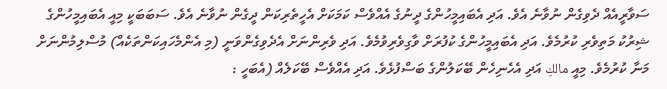ސަވާރީއެއް ދެވިގެން ނުވާނެ އެވެ. އަދި އެބައިމީހުންގެ ދީނުގެ އެއްވެސް ކަމަކަށް އެހީތެރިކަން ދީގެން ނުވާނެ އެވެ. ސަބަބަކީ މިއީ އެބައިމީހުންގެ ޝިރުކު މަތިވެރި ކުރުމެވެ. އަދި އެބައިމީހުންގެ ކުފުރަށް ވާގިވެރިވުމެވެ. އަދި ވެރިންނަށް އެދެވިގެންވަނީ (މި އެންމެހައިކަންތަކެއް) މުސްލިމުންނަށް މަނާ ކުރުމެވެ. މިއީ مالكِ އަދި އެހެނިހެން ބޭކަލުންގެ ބަސްފުޅެވެ. އަދި އެއްވެސް ބޭކަލެއް (އެބަހީ :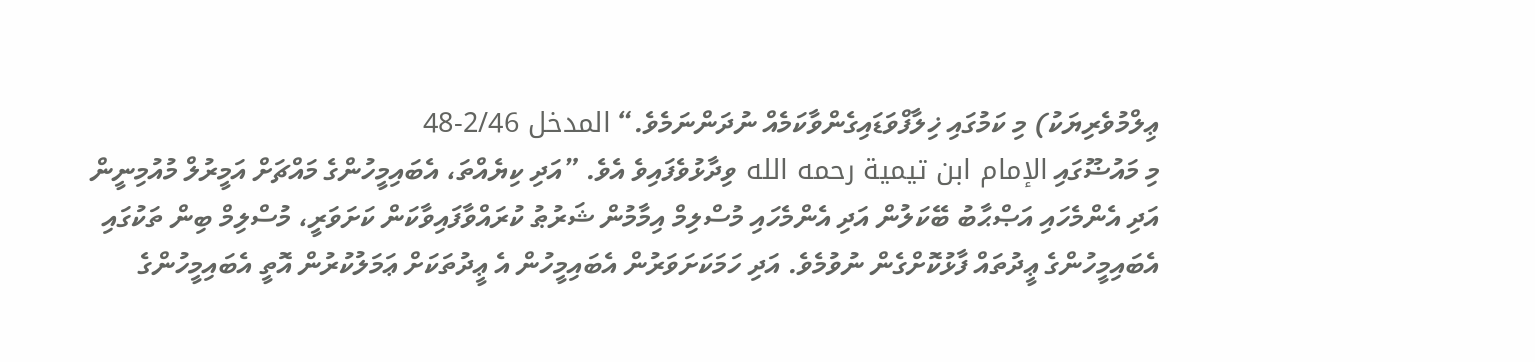ޢިލްމުވެރިޔަކު) މި ކަމުގައި ޚިލާފްވަޑައިގެންވާކަމެއް ނުދަންނަމެވެ.“ المدخل 2/46-48
މި މައުޟޫގައި الإمام ابن تيمية رحمه الله ވިދާޅުވެފައިވެ އެވެ. ”އަދި ކިޔެއްތަ، އެބައިމީހުންގެ މައްޗަށް އަމީރުލް މުއުމިނީން އަދި އެންމެހައި އަޞްޙާބު ބޭކަލުން އަދި އެންމެހައި މުސްލިމް އިމާމުން ޝަރުޠު ކުރައްވާފައިވާކަން ކަށަވަރީ، މުސްލިމް ބިން ތަކުގައި އެބައިމީހުންގެ ޢީދުތައް ފާޅުކޮށްގެން ނުވުމެވެ. އަދި ހަމަކަށަވަރުން އެބައިމީހުން އެ ޢީދުތަކަށް ޢަމަލުކުރުން އޮތީ އެބައިމީހުންގެ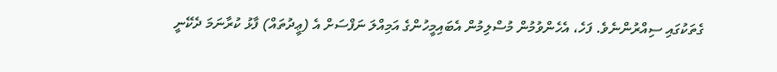ގެތަކުގައި ސިއްރުންނެވެ. ފަހެ، އެހެންވުމުން މުސްލިމުން އެބައިމީހުންގެ އަމިއްލަ ނަފްސަށް އެ (ޢީދުތައް) ފާޅު ކުރާނަމަ ދެކޭނީ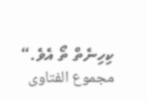ކިހިނެތް ތޯ އެވެ.“ مجموع الفتاوى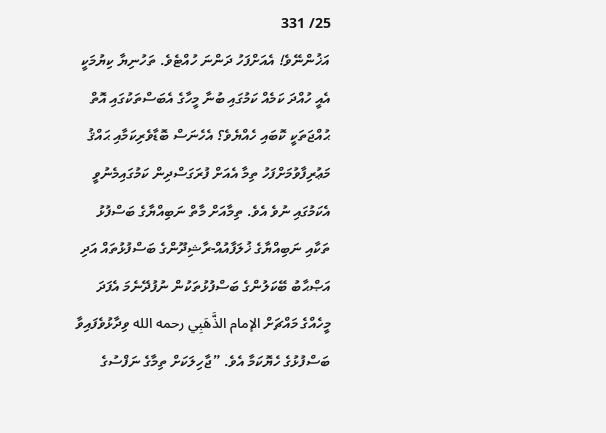25/ 331
އަޚުންނޭވެ! އެއަށްފަހު ދަންނަ ހުއްޓެވެ. ތަހުނިޔާ ކިޔުމަކީ އެއީ ހުއްދަ ކަމެއް ކަމުގައި ބުނާ މީހާގެ އެބަސްތަކުގައި އޮތް ޙުއްޖަތަކީ ކޮބައި ހެއްޔެވެ؟ އެހެނަސް ބޮޑާވެރިކަމާއި ޙައްޤު މަޢުރިފާވުމަށްފަހު ތިމާ އެއަށް ފުރަގަސްދިން ކަމުގައިމެނުވީ އެކަމުގައި ނުވެ އެވެ. ތިމާއަށް މާތް ނަބިއްޔާގެ ބަސްފުޅު ތަކާއި ނަބިއްޔާގެ ޚުލަފާއުއް-ރާޝިދޫންގެ ބަސްފުޅުތައް އަދި އަޞްޙާބު ބޭކަލުންގެ ބަސްފުޅުތަކުން ނުފުދޭނެމަ އެފަދަ މީހެއްގެ މައްޗަށް الإمام الذَّهَبِي رحمه الله ވިދާޅުވެފައިވާ ބަސްފުޅުގެ ހެޔޮކަމާ އެވެ. ”ޖާހިލަކަށް ތިމާގެ ނަފްސުގެ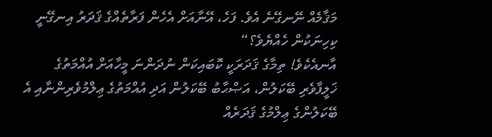މަޤާމެއް ނޭނގޭނެ އެވެ. ފަހެ، އޭނާއަށް އެހެން ފަރާތެއްގެ ޤަދަރު އިނގޭނީ ކިހިނަކުން ހެއްޔެވެ؟“
އާނއެކެވެ! ތިމާގެ ޤަދަރަކީ ކޮބައިކަން ނުދަންނަ މީހާއަށް އުއްމަތުގެ ޚަލީފާވެރި ބޭކަލުން، އަޞްޙާބު ބޭކަލުން އަދި އުއްމަތުގެ ޢިލްމުވެރިންނާއި އެ ބޭކަލުންގެ ޢިލްމުގެ ޤަދަރެއް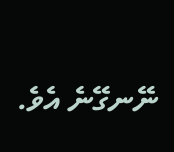ނޭނގޭނެ އެވެ.